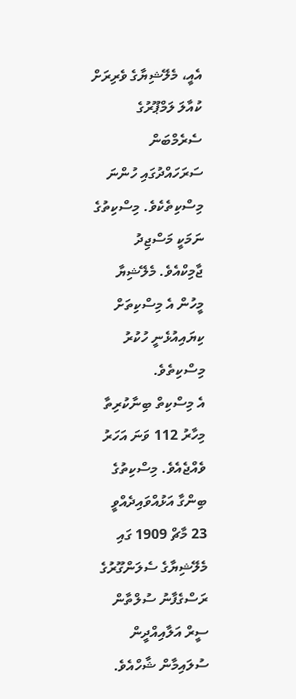އެއީ، މެލޭޝިޔާގެ ވެރިރަށް ކުއާލަ ލަމްޕޫރުގެ ސެރެމްބަން ސަރަހައްދުގައި ހުންނަ މިސްކިތެކެވެ. މިސްކިތުގެ ނަމަކީ މަސްޖިދު ޖާމިކްއެވެ. މެލޭޝިޔާ މީހުން އެ މިސްކިތަށް ކިޔައިއުޅެނީ ހުކުރު މިސްކިތެވެ.
އެ މިސްކިތް ބިނާކުރިތާ މިހާރު 112 ވަނަ އަހަރު ވެއްޖެއެވެ. މިސްކިތުގެ ބިންގާ އަޅުއްވައިދެއްވީ 23 މާޗް 1909 ގައި މެލޭޝިޔާގެ ސެލަންގޫރުގެ ރަސްގެފާނު ސުލްތާން ސީރް އަލާއިއްދީން ސުލައިމާން ޝާހްއެވެ.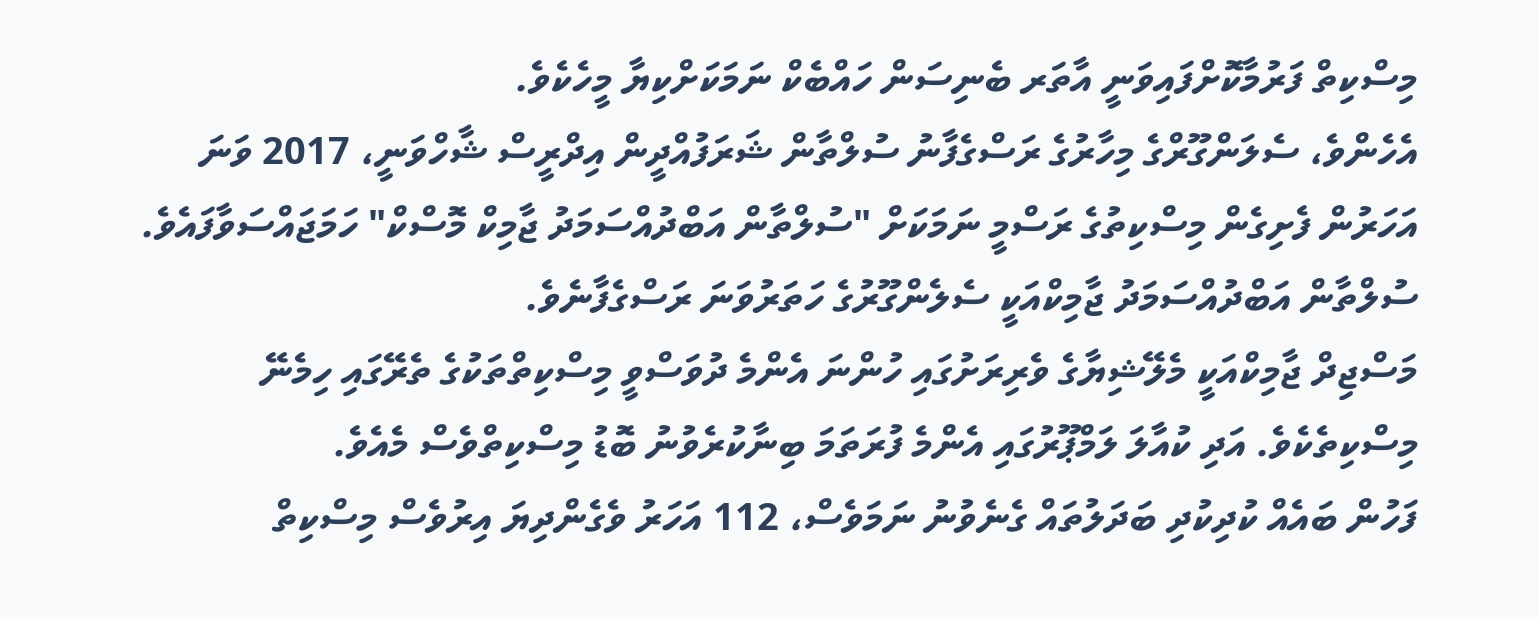މިސްކިތް ފަރުމާކޮށްފައިވަނީ އާތަރ ބެނިސަން ހައްބެކް ނަމަކަށްކިޔާ މީހެކެވެ.
އެހެންވެ، ސެލަންގޫރްގެ މިހާރުގެ ރަސްގެފާނު ސުލްތާން ޝަރަފުއްދީން އިދްރީސް ޝާހްވަނީ، 2017 ވަނަ އަހަރުން ފެށިގެން މިސްކިތުގެ ރަސްމީ ނަމަކަށް "ސުލްތާން އަބްދުއްސަމަދު ޖާމިކް މޮސްކް" ހަމަޖައްސަވާފައެވެ. ސުލްތާން އަބްދުއްސަމަދު ޖާމިކްއަކީ ސެލެންގޫރުގެ ހަތަރުވަނަ ރަސްގެފާނެވެ.
މަސްޖިދް ޖާމިކްއަކީ މެލޭޝިޔާގެ ވެރިރަށުގައި ހުންނަ އެންމެ ދުވަސްވީ މިސްކިތްތަކުގެ ތެރޭގައި ހިމެނޭ މިސްކިތެކެވެ. އަދި ކުއާލަ ލަމްޕޫރުގައި އެންމެ ފުރަތަމަ ބިނާކުރެވުނު ބޮޑު މިސްކިތްވެސް މެއެވެ.
ފަހުން ބައެއް ކުދިކުދި ބަދަލުތައް ގެނެވުނު ނަމަވެސް، 112 އަހަރު ވެގެންދިޔަ އިރުވެސް މިސްކިތް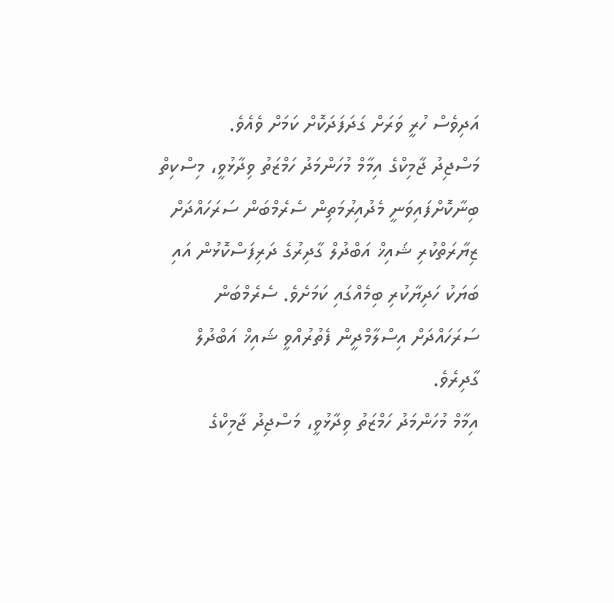އަދިވެސް ހުރީ ވަރަށް ގަދަފަދަކޮށް ކަމަށް ވެއެވެ.
މަސްޖިދު ޖާމިކްގެ އިމާމް މުހަންމަދު ހަމްޒަތު ވިދާޅުވީ، މިސްކިތް ބިނާކޮށްފައިވަނީ މެދުއިރުމަތިން ސެރެމްބަން ސަރަހައްދަށް ޒިޔާރަތްކުރި ޝައިޚް އަބްދުލް ގާދިރުގެ ދަރިފަސްކޮޅުން އައި ބަޔަކު ހަދިޔާކުރި ބިމެއްގައި ކަމަށެވެ. ސެރެމްބަން ސަރަހައްދަށް އިސްލާމްދީން ފެތުރުއްވީ ޝައިޚް އަބްދުލް ގާދިރެވެ.
އިމާމް މުހަންމަދު ހަމްޒަތު ވިދާޅުވީ، މަސްޖިދު ޖާމިކްގެ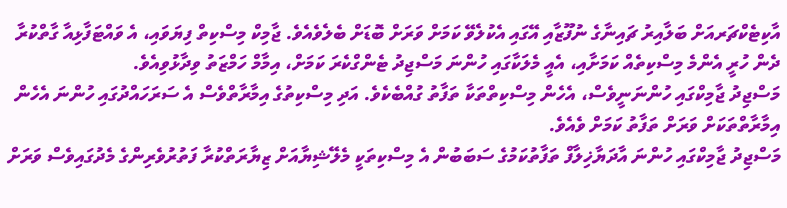އާކިޓެކްޗަރއަށް ބަލާއިރު ޗައިނާގެ ނުފޫޒާއި އޭގައި އެކުލެވޭ ކަމަށް ވަރަށް ބޮޑަށް ބެލެވެއެވެ. ޖާމިކް މިސްކިތް ފިޔަވައި، އެ ވައްޓަފާޅިއާ ގާތްކުރާ ދެން ހުރީ އެންމެ މިސްކިތެއް ކަމަށާއި، އެއީ މެލަކާގައި ހުންނަ މަސްޖިދު ޓެންގްކެރަ ކަމަށް، އިމާމް ހަމްޒަތު ވިދާޅުވިއެވެ.
މަސްޖިދު ޖާމިކްގައި ހުންނަނީވެސް، އެހެން މިސްކިތްތަކާ ތަފާތު ގުއްބެކެވެ. އަދި މިސްކިތުގެ އިމާރާތްވެސް އެ ސަރަހައްދުގައި ހުންނަ އެހެން އިމާރާތްތަކަށް ވަރަށް ތަފާތު ކަމަށް ވެއެވެ.
މަސްޖިދު ޖާމިކްގައި ހުންނަ އާދަޔާޚިލާފް ތަފާތުކަމުގެ ސަބަބުން އެ މިސްކިތަކީ މެލޭޝިޔާއަށް ޒިޔާރަތްކުރާ ފަތުރުވެރިންގެ މެދުގައިވެސް ވަރަށް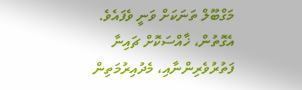މަގްބޫލް ތަނަކަށް ވަނީ ވެފައެވެ. އެގޮތުން، ޚާއްސަކޮށް ޗައިނާ ފަތުރުވެރިންނާއި، މެދުއިރުމަތިން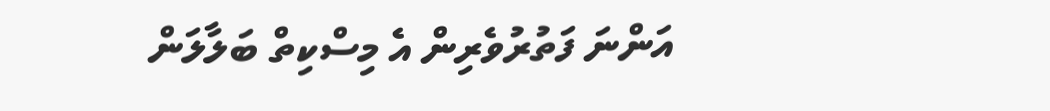އަންނަ ފަތުރުވެރިން އެ މިސްކިތް ބަލާލަން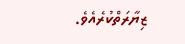ޒިޔާރަތްކުރެއެވެ.